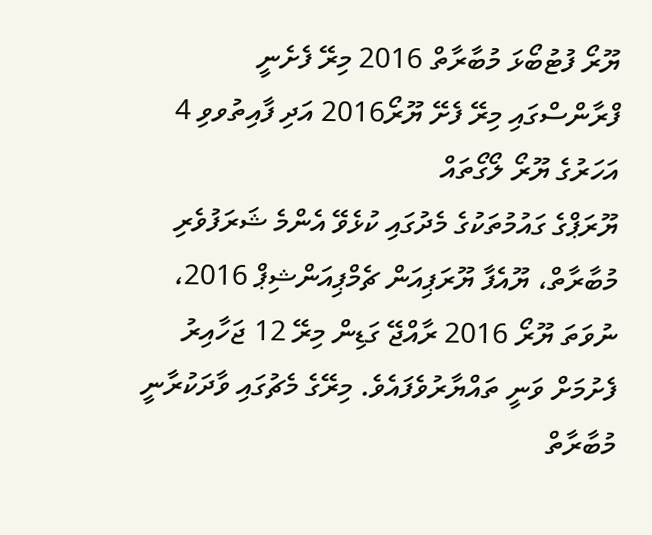ޔޫރޯ ފުޓުބޯޅަ މުބާރާތް 2016 މިރޭ ފެށެނީ
ފްރާންސްގައި މިރޭ ފެށޭ ޔޫރޯ2016 އަދި ފާއިތުވވި 4 އަހަރުގެ ޔޫރޯ ލޯގޯތައް
ޔޫރަޕްގެ ގައުމުތަކުގެ މެދުގައި ކުޅެވޭ އެންމެ ޝަރަފުވެރި މުބާރާތް، ޔޫއެފާ ޔޫރަޕިއަން ޗެމްޕިއަންޝިޕް 2016، ނުވަތަ ޔޫރޯ 2016 ރާއްޖޭ ގަޑިން މިރޭ 12 ޖަހާއިރު ފެށުމަށް ވަނީ ތައްޔާރުވެފައެވެ. މިރޭގެ މެޗުގައި ވާދަކުރާނީ މުބާރާތް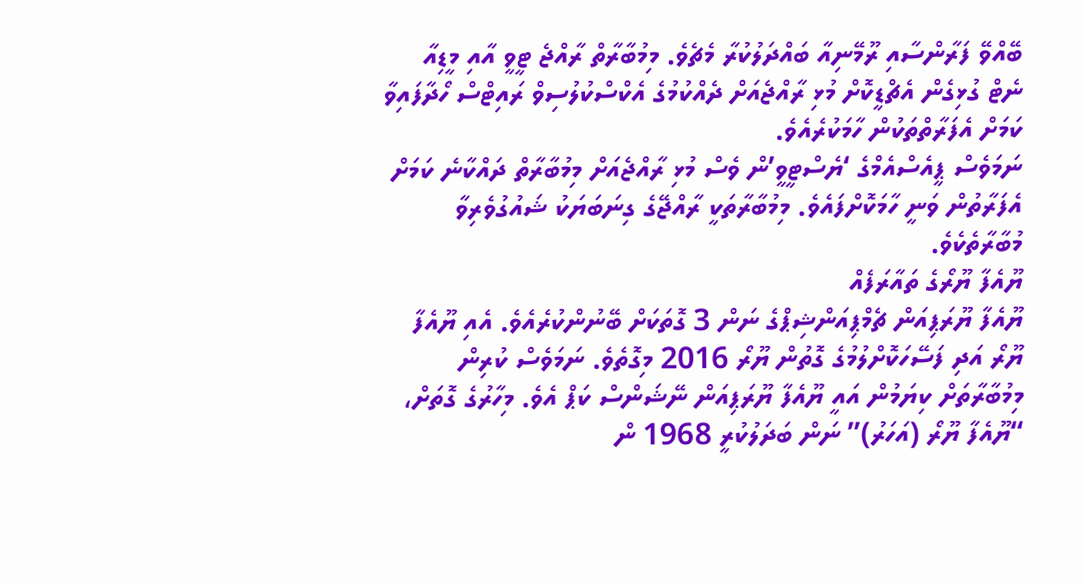ބޭއްވޭ ފަރާންސާއި ރޫމޭނިއާ ބައްދަލުކުރާ މެޗެވެ. މިމުބާރާތް ރާއްޖެ ޓީވީ އާއި މީޑިއާ ނެޓް ގުޅިގެން އެޗްޑީކޮށް މުޅި ރާއްޖެއަށް ދެއްކުމުގެ އެކްސްކުލުސިވް ރައިޓްސް ހޯދާފައިވާ ކަމަށް އެފަރާތްތަކުން ހާމަކުރެއެވެ.
ނަމަވެސް ޕީއެސްއެމްގެ ‘ޔެސްޓީވީ’ން ވެސް މުޅި ރާއްޖެއަށް މިމުބާރާތް ދައްކާނެ ކަމަށް އެފަރާތުން ވަނީ ހާމަކޮށްފައެވެ. މިމުބާރާތަކީ ރާއްޖޭގެ ގިނަބަޔަކު ޝައުގުވެރިވާ މުބާރާތެކެވެ.
ޔޫއެފާ ޔޫރޯގެ ތައާރަފެއް
ޔޫއެފާ ޔޫރަޕިއަން ޗެމްޕިއަންޝިޕްގެ ނަން 3 ގޮތަކަށް ބޭނުންކުރެއެވެ. އެއި ޔޫއެފާ ޔޫރޯ އަދި ފަސޭހަކޮށްލުމުގެ ގޮތުން ޔޫރޯ 2016 މިގޮތެވެ. ނަމަވެސް ކުރިން މިމުބާރާތަށް ކިޔަމުން އައީ ޔޫއެފާ ޔޫރަޕިއަން ނޭޝަންސް ކަޕް އެވެ. މިހާރުގެ ގޮތަށް، “ޔޫއެފާ ޔޫރޯ (އަހަރު)” ނަން ބަދަލުކުރީ 1968 ން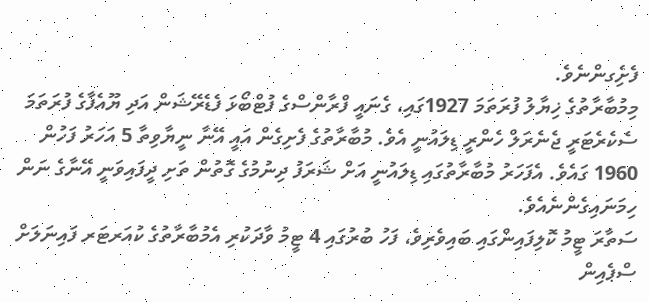ފެށިެގންނެވެ.
މިމުބާރާތުގެ ޚިޔާލު ފުރަތަމަ 1927ގައި، ގެނައީ ފްރާންސްގެ ފުޓްބޯޅަ ފެޑެރޭޝަން އަދި ޔޫއެފާގެ ފުރަތަމަ ސެކެރެޓަރީ ޖެނެރަލް ހެންރީ ޑިލައުނީ އެވެ. މުބާރާތުގެ ފެށިގެން އައީ އޭނާ ނީޔާވިތާ 5 އަހަރު ފަހުން 1960 ގައެވެ. އެފަހަރު މުބާރާތުގައި ޑިލައުނީ އަށް ޝަރަފު ދިނުމުގެ ގޮތުން ތަށި ދީފައިވަނީ އޭނާގެ ނަން ހިމަނައިގެންނެއެވެ.
ސަތާރަ ޓީމު ކޮލިފައިންގައި ބައިވެރިވެ، ފަހު ބުރުގައި 4 ޓީމު ވާދަކުރި އެމުބާރާތުގެ ކުއަރޓަރ ފައިނަލަށް ސްޕެއިން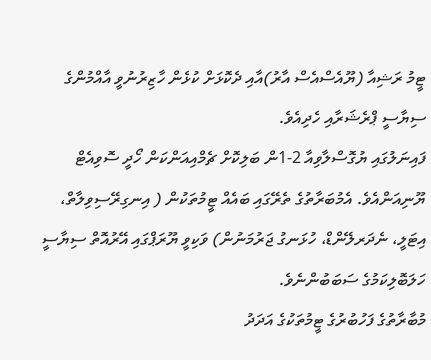ޓީމު ރަޝިއާ (ޔޫއެސްއެސް އާރު)އާއި ދެކޮޅަށް ކުޅެން ހާޒިރުނުވީ އާއްމުންގެ ސިޔާސީ ޕްރެޝަރާއި ހެދިއެވެ.
ފައިނަލުގައި ޔުގޮސްލާވިއާ 2-1ން ބަލިކޮށް ޗެމްއިއަންކަން ހޯދީ ސޮވިއެޓް ޔޫނިއަންއެވެ. އެމުބަރާތުގެ ތެރޭގައި ބައެއް ޓީމުތަކުން ( އިނގިރޭސިވިލާތް، އިޓަލީ، ނެދަރލޭންޑް، ހުޅަނގު ޖަރުމަނުން) ވަކިވީ ޔޫރަޕްގައި އޭރުއޮތް ސިޔާސީ ހަލަބޮލިކަމުގެ ސަބަބުންނެވެ.
މުބާރާތުގެ ފަހުބުރުގެ ޓީމުތަކުގެ އަދަދު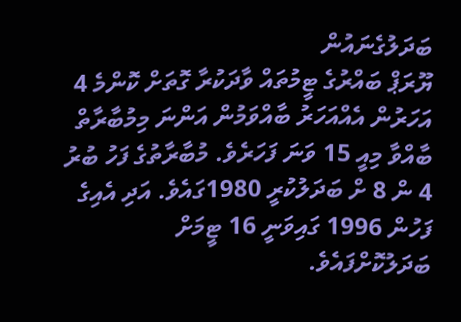ބަދަލުގެނައުން
ޔޫރަޕް ބައްރުގެ ޓީމުތައް ވާދަކުރާ ގޮތަށް ކޮންމެ 4 އަހަރުން އެއްއަހަރު ބާއްވަމުން އަންނަ މިމުބާރާތް ބާއްވާ މިއީ 15 ވަނަ ފަހަރެވެ. މުބާރާތުގެ ފަހު ބުރު 4 ން 8 ށް ބަދަލުކުރީ 1980ގައެވެ. އަދި އެއިގެ ފަހުން 1996 ގައިވަނީ 16 ޓީމަށް ބަދަލުކޮށްފައެވެ.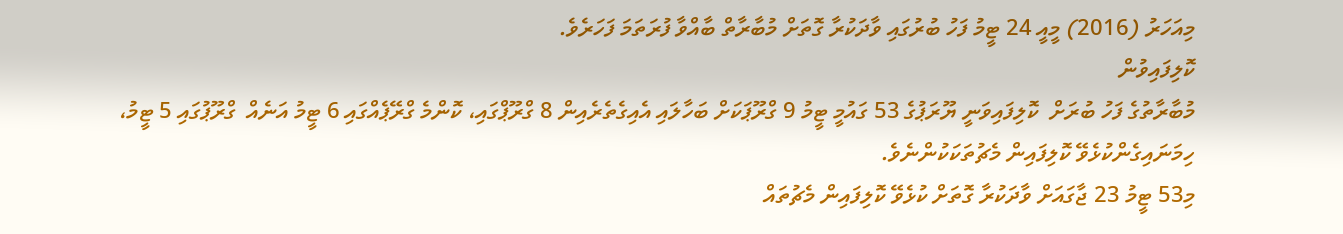މިއަހަރު (2016) މީއީ 24 ޓީމު ފަހު ބުރުގައި ވާދަކުރާ ގޮތަށް މުބާރާތް ބާއްވާ ފުރަތަމަ ފަހަރެވެ.
ކޮލިފައިވުން
މުބާރާތުގެ ފަހު ބުރަށް  ކޮލިފައިވަނީ ޔޫރަޕުގެ 53 ގައުމީ ޓީމު 9 ގްރޫޕަކަށް ބަހާލައި އެއިގެތެރެއިން 8 ގްރޫޕްގައި، ކޮންމެ ގްރޭޕެއްގައި 6 ޓީމު އަނެއް  ގްރޫޕުގައި 5 ޓީމު، ހިމަނައިގެންކުޅެވޭ ކޮލިފައިން މެޗުތަކަކުންނެވެ.
މި53 ޓީމު 23 ޖާގައަށް ވާދަކުރާ ގޮތަށް ކުޅެވޭ ކޮލިފައިން މެޗުތައް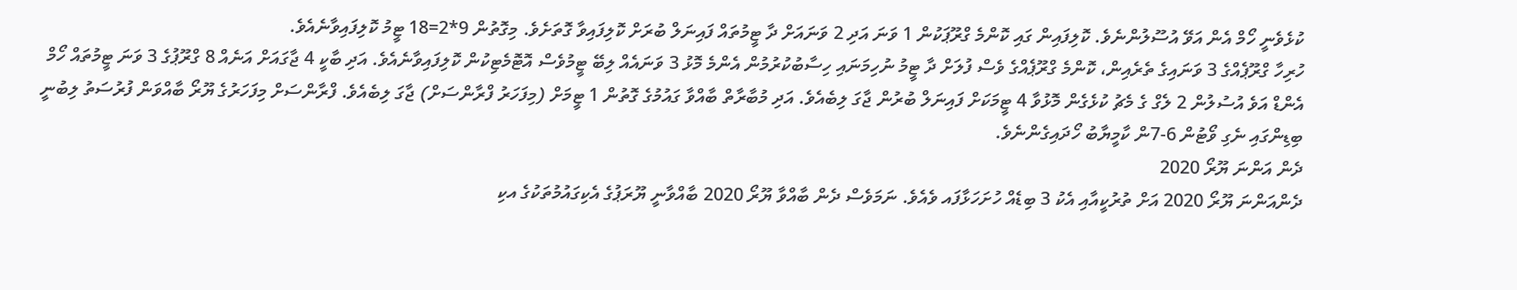ކުޅެވެނީ ހޯމް އެން އަވޭ އުސޫލުންނެވެ. ކޮލިފައިން ގައި ކޮންމެ ގްރޫޕަކުން 1 ވަނަ އަދި 2 ވަނައަށް ދާ ޓީމުތައް ފައިނަލް ބުރަށް ކޮލިފައިވާ ގޮތަށެވެ. މިގޮތުން 9*2=18 ޓީމު ކޮލިފައިވާނެއެވެ.
ހުރިހާ ގްރޫޕެއްގެ 3 ވަނައިގެ ތެރެއިން، ކޮންމެ ގްރޫޕެއްގެ ވެސް ފުލަށް ދާ ޓީމު ނުހިމަނައި ހިސާބުކުރުމުން އެންމެ މޮޅު 3 ވަނައެއް ލިބޭ ޓީމުވެސް އޮޓޮމެޓިކުން ކޮލިފައިވާނެއެވެ. އަދި ބާކީ 4 ޖާގައަށް އަނެއް 8 ގްރޫޕުގެ 3 ވަނަ ޓީމުތައް ހޯމް އެންޑް އަވެ އުސުލުން 2 ލެގް ގެ މެޗު ކުޅެގެން މޮޅުވާ 4 ޓީމަކަށް ފައިނަލް ބުރުން ޖާގަ ލިބެއެވެ. އަދި މުބާރާތް ބާއްވާ ގައުމުގެ ގޮތުން 1 ޓީމަށް (މިފަހަރު ފްރާންސަށް) ޖާގަ ލިބެއެވެ. ފްރާންސަށް މިފަހަރުގެ ޔޫރޯ ބާއްވަން ފުރުސަތު ލިބުނީ ބިޑިންގައި ނެގި ވޯޓުން 6-7ން ކާމީޔާބު ހޯދައިގެންނެވެ.
ދެން އަންނަ ޔޫރޯ 2020
ދެންއަންނަ ޔޫރޯ 2020 އަށް ތުރުކީއާއި އެކު 3 ބިޑެއް ހުށަހަޅާފައ ވެއެވެ. ނަމަވެސް ދެން ބާއްވާ ޔޫރޯ 2020 ބާއްވާނީ ޔޫރަޕުގެ އެކިގައުމުތަކުގެ އކި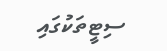ސިޓީތަކުގައި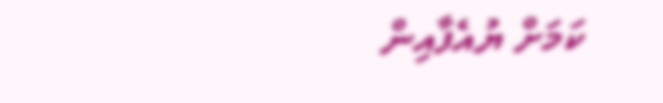ކަމަށް ޔުއެފާއިން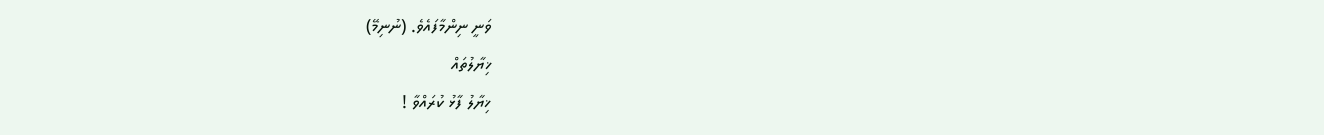ވަނީ ނިންމާފައެވެ. (ނުނިމޭ)
ޚިޔާލުތައް
ޚިޔާލު ފާޅު ކުރައްވާ !